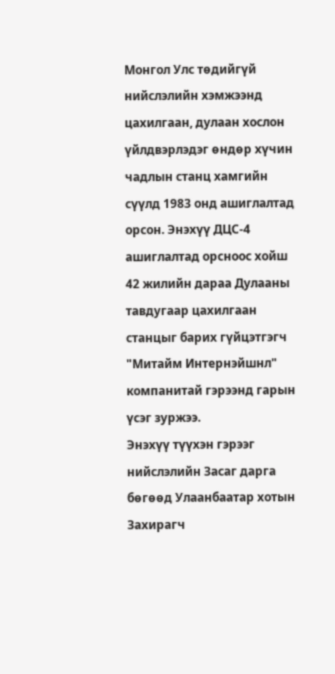Монгол Улс төдийгүй нийслэлийн хэмжээнд цахилгаан, дулаан хослон үйлдвэрлэдэг өндөр хүчин чадлын станц хамгийн сүүлд 1983 онд ашиглалтад орсон. Энэхүү ДЦС-4 ашиглалтад орсноос хойш 42 жилийн дараа Дулааны тавдугаар цахилгаан станцыг барих гүйцэтгэгч "Митайм Интернэйшнл" компанитай гэрээнд гарын үсэг зуржээ.
Энэхүү түүхэн гэрээг нийслэлийн Засаг дарга бөгөөд Улаанбаатар хотын Захирагч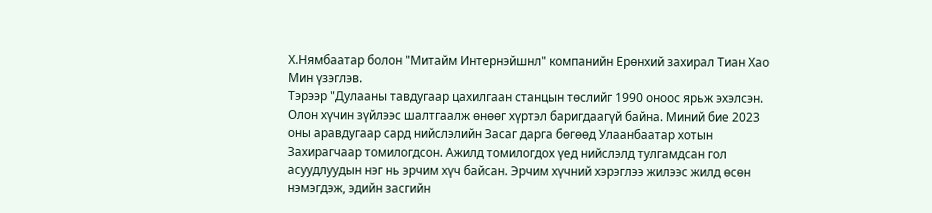Х.Нямбаатар болон "Митайм Интернэйшнл" компанийн Ерөнхий захирал Тиан Хао Мин үзэглэв.
Тэрээр "Дулааны тавдугаар цахилгаан станцын төслийг 1990 оноос ярьж эхэлсэн. Олон хүчин зүйлээс шалтгаалж өнөөг хүртэл баригдаагүй байна. Миний бие 2023 оны аравдугаар сард нийслэлийн Засаг дарга бөгөөд Улаанбаатар хотын Захирагчаар томилогдсон. Ажилд томилогдох үед нийслэлд тулгамдсан гол асуудлуудын нэг нь эрчим хүч байсан. Эрчим хүчний хэрэглээ жилээс жилд өсөн нэмэгдэж, эдийн засгийн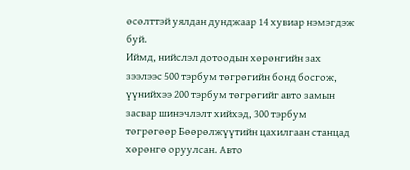өсөлттэй уялдан дунджаар 14 хувиар нэмэгдэж буй.
Иймд, нийслэл дотоодын хөрөнгийн зах зээлээс 500 тэрбум төгрөгийн бонд босгож, үүнийхээ 200 тэрбум төгрөгийг авто замын засвар шинэчлэлт хийхэд, 300 тэрбум төгрөгөөр Бөөрөлжүүтийн цахилгаан станцад хөрөнгө оруулсан. Авто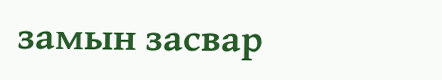замын засвар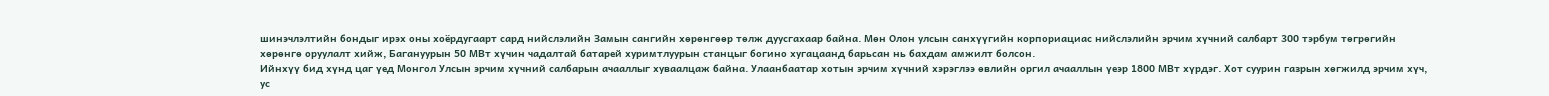шинэчлэлтийн бондыг ирэх оны хоёрдугаарт сард нийслэлийн Замын сангийн хөрөнгөөр төлж дуусгахаар байна. Мөн Олон улсын санхүүгийн корпориациас нийслэлийн эрчим хүчний салбарт 300 тэрбум төгрөгийн хөрөнгө оруулалт хийж, Багануурын 50 МВт хүчин чадалтай батарей хуримтлуурын станцыг богино хугацаанд барьсан нь бахдам амжилт болсон.
Ийнхүү бид хүнд цаг үед Монгол Улсын эрчим хүчний салбарын ачааллыг хуваалцаж байна. Улаанбаатар хотын эрчим хүчний хэрэглээ өвлийн оргил ачааллын үеэр 1800 МВт хүрдэг. Хот суурин газрын хөгжилд эрчим хүч, ус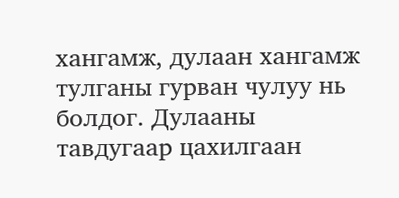хангамж, дулаан хангамж тулганы гурван чулуу нь болдог. Дулааны тавдугаар цахилгаан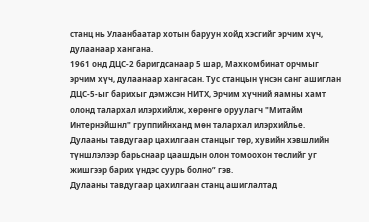станц нь Улаанбаатар хотын баруун хойд хэсгийг эрчим хүч, дулаанаар хангана.
1961 онд ДЦС-2 баригдсанаар 5 шар, Махкомбинат орчмыг эрчим хүч, дулаанаар хангасан. Тус станцын үнсэн санг ашиглан ДЦС-5-ыг барихыг дэмжсэн НИТХ, Эрчим хүчний яамны хамт олонд талархал илэрхийлж, хөрөнгө оруулагч "Митайм Интернэйшнл" группийнханд мөн талархал илэрхийлье. Дулааны тавдугаар цахилгаан станцыг төр, хувийн хэвшлийн түншлэлээр барьснаар цаашдын олон томоохон төслийг уг жишгээр барих үндэс суурь болно” гэв.
Дулааны тавдугаар цахилгаан станц ашиглалтад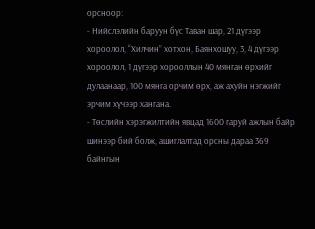орсноор:
- Нийслэлийн баруун бүс Таван шар, 21 дүгээр хороолол, “Хилчин” хотхон, Баянхошуу, 3, 4 дүгээр хороолол, 1 дүгээр хорооллын 40 мянган өрхийг дулаанаар, 100 мянга орчим өрх, аж ахуйн нэгжийг эрчим хүчээр хангана.
- Төслийн хэрэгжилтийн явцад 1600 гаруй ажлын байр шинээр бий болж, ашиглалтад орсны дараа 369 байнгын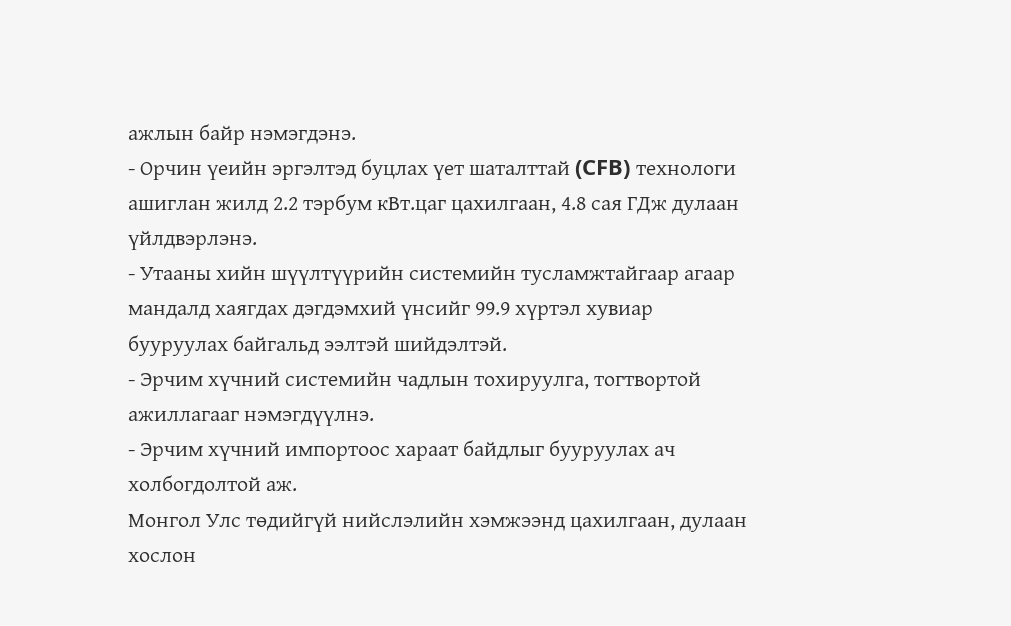ажлын байр нэмэгдэнэ.
- Орчин үеийн эргэлтэд буцлах үет шаталттай (CFB) технологи ашиглан жилд 2.2 тэрбум кВт.цаг цахилгаан, 4.8 сая ГДж дулаан үйлдвэрлэнэ.
- Утааны хийн шүүлтүүрийн системийн тусламжтайгаар агаар мандалд хаягдах дэгдэмхий үнсийг 99.9 хүртэл хувиар бууруулах байгальд ээлтэй шийдэлтэй.
- Эрчим хүчний системийн чадлын тохируулга, тогтвортой ажиллагааг нэмэгдүүлнэ.
- Эрчим хүчний импортоос хараат байдлыг бууруулах ач холбогдолтой аж.
Монгол Улс төдийгүй нийслэлийн хэмжээнд цахилгаан, дулаан хослон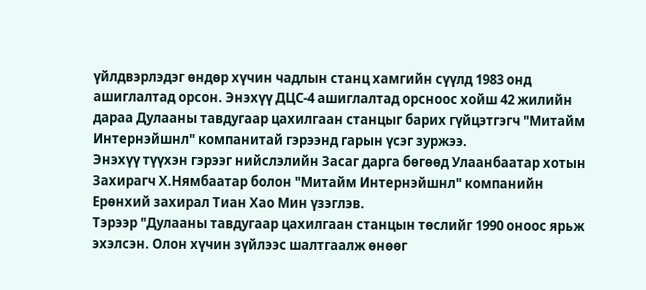үйлдвэрлэдэг өндөр хүчин чадлын станц хамгийн сүүлд 1983 онд ашиглалтад орсон. Энэхүү ДЦС-4 ашиглалтад орсноос хойш 42 жилийн дараа Дулааны тавдугаар цахилгаан станцыг барих гүйцэтгэгч "Митайм Интернэйшнл" компанитай гэрээнд гарын үсэг зуржээ.
Энэхүү түүхэн гэрээг нийслэлийн Засаг дарга бөгөөд Улаанбаатар хотын Захирагч Х.Нямбаатар болон "Митайм Интернэйшнл" компанийн Ерөнхий захирал Тиан Хао Мин үзэглэв.
Тэрээр "Дулааны тавдугаар цахилгаан станцын төслийг 1990 оноос ярьж эхэлсэн. Олон хүчин зүйлээс шалтгаалж өнөөг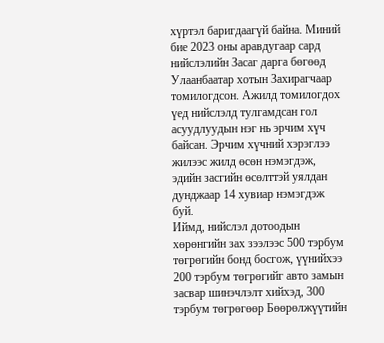хүртэл баригдаагүй байна. Миний бие 2023 оны аравдугаар сард нийслэлийн Засаг дарга бөгөөд Улаанбаатар хотын Захирагчаар томилогдсон. Ажилд томилогдох үед нийслэлд тулгамдсан гол асуудлуудын нэг нь эрчим хүч байсан. Эрчим хүчний хэрэглээ жилээс жилд өсөн нэмэгдэж, эдийн засгийн өсөлттэй уялдан дунджаар 14 хувиар нэмэгдэж буй.
Иймд, нийслэл дотоодын хөрөнгийн зах зээлээс 500 тэрбум төгрөгийн бонд босгож, үүнийхээ 200 тэрбум төгрөгийг авто замын засвар шинэчлэлт хийхэд, 300 тэрбум төгрөгөөр Бөөрөлжүүтийн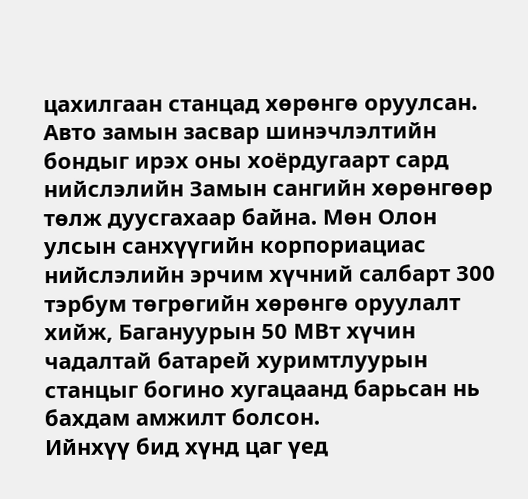цахилгаан станцад хөрөнгө оруулсан. Авто замын засвар шинэчлэлтийн бондыг ирэх оны хоёрдугаарт сард нийслэлийн Замын сангийн хөрөнгөөр төлж дуусгахаар байна. Мөн Олон улсын санхүүгийн корпориациас нийслэлийн эрчим хүчний салбарт 300 тэрбум төгрөгийн хөрөнгө оруулалт хийж, Багануурын 50 МВт хүчин чадалтай батарей хуримтлуурын станцыг богино хугацаанд барьсан нь бахдам амжилт болсон.
Ийнхүү бид хүнд цаг үед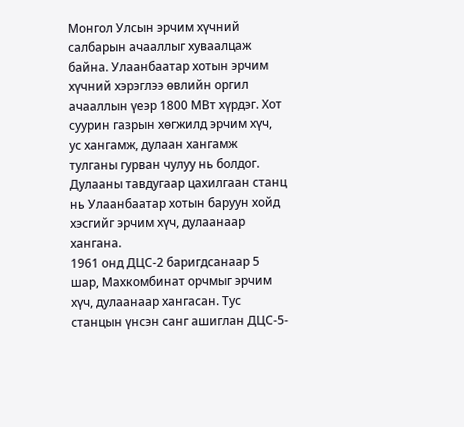Монгол Улсын эрчим хүчний салбарын ачааллыг хуваалцаж байна. Улаанбаатар хотын эрчим хүчний хэрэглээ өвлийн оргил ачааллын үеэр 1800 МВт хүрдэг. Хот суурин газрын хөгжилд эрчим хүч, ус хангамж, дулаан хангамж тулганы гурван чулуу нь болдог. Дулааны тавдугаар цахилгаан станц нь Улаанбаатар хотын баруун хойд хэсгийг эрчим хүч, дулаанаар хангана.
1961 онд ДЦС-2 баригдсанаар 5 шар, Махкомбинат орчмыг эрчим хүч, дулаанаар хангасан. Тус станцын үнсэн санг ашиглан ДЦС-5-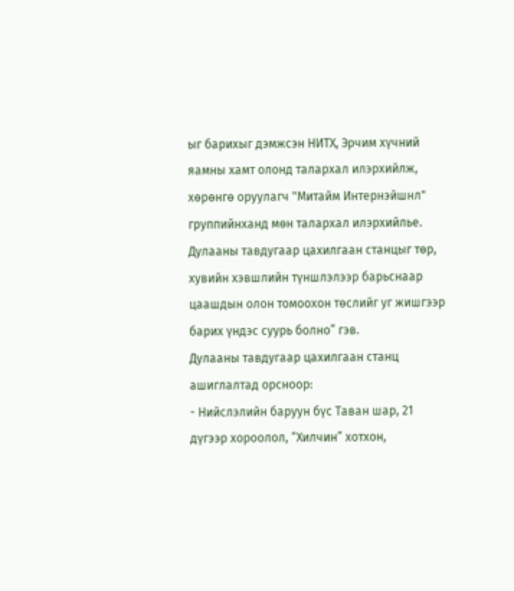ыг барихыг дэмжсэн НИТХ, Эрчим хүчний яамны хамт олонд талархал илэрхийлж, хөрөнгө оруулагч "Митайм Интернэйшнл" группийнханд мөн талархал илэрхийлье. Дулааны тавдугаар цахилгаан станцыг төр, хувийн хэвшлийн түншлэлээр барьснаар цаашдын олон томоохон төслийг уг жишгээр барих үндэс суурь болно” гэв.
Дулааны тавдугаар цахилгаан станц ашиглалтад орсноор:
- Нийслэлийн баруун бүс Таван шар, 21 дүгээр хороолол, “Хилчин” хотхон,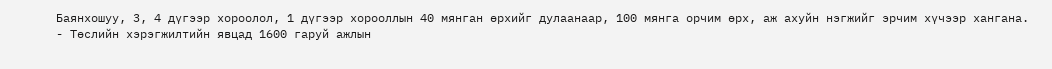Баянхошуу, 3, 4 дүгээр хороолол, 1 дүгээр хорооллын 40 мянган өрхийг дулаанаар, 100 мянга орчим өрх, аж ахуйн нэгжийг эрчим хүчээр хангана.
- Төслийн хэрэгжилтийн явцад 1600 гаруй ажлын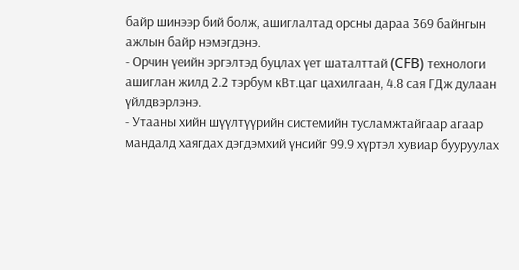байр шинээр бий болж, ашиглалтад орсны дараа 369 байнгын ажлын байр нэмэгдэнэ.
- Орчин үеийн эргэлтэд буцлах үет шаталттай (CFB) технологи ашиглан жилд 2.2 тэрбум кВт.цаг цахилгаан, 4.8 сая ГДж дулаан үйлдвэрлэнэ.
- Утааны хийн шүүлтүүрийн системийн тусламжтайгаар агаар мандалд хаягдах дэгдэмхий үнсийг 99.9 хүртэл хувиар бууруулах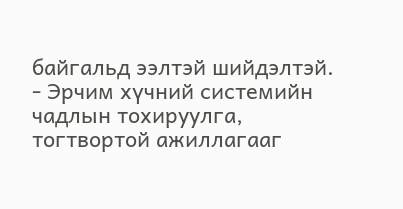байгальд ээлтэй шийдэлтэй.
- Эрчим хүчний системийн чадлын тохируулга, тогтвортой ажиллагааг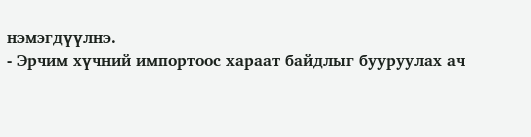нэмэгдүүлнэ.
- Эрчим хүчний импортоос хараат байдлыг бууруулах ач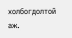холбогдолтой аж.